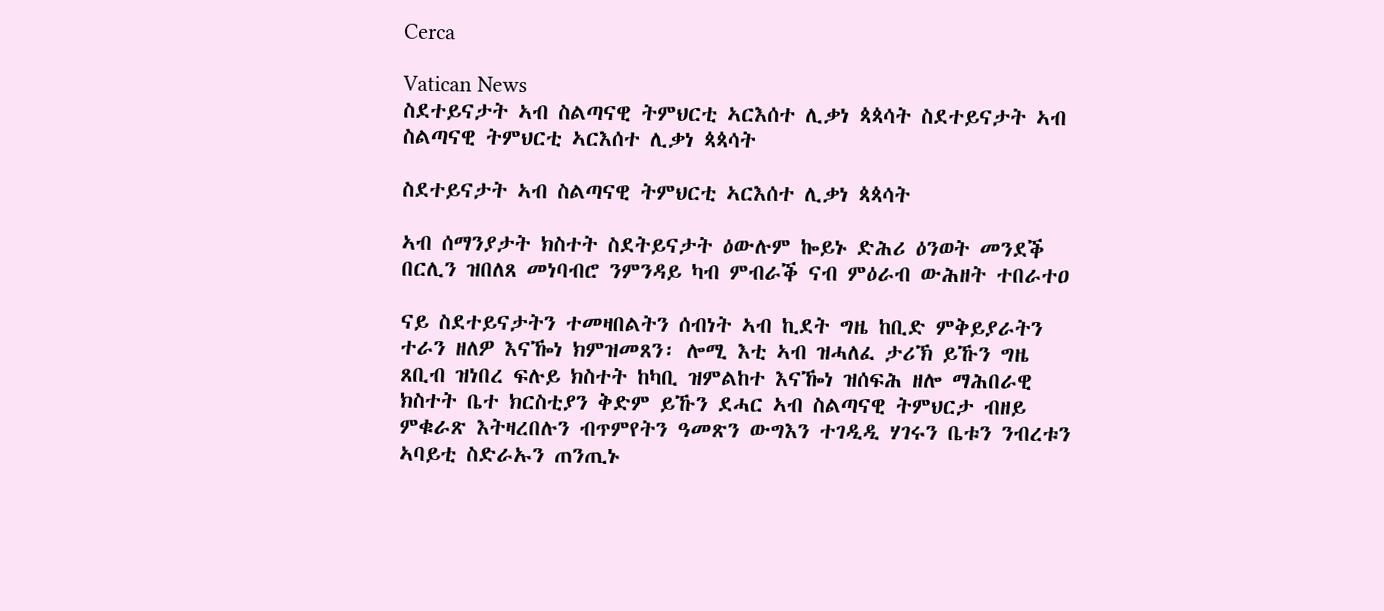Cerca

Vatican News
ስደተይናታት ኣብ ስልጣናዊ ትምህርቲ ኣርእሰተ ሊቃነ ጳጳሳት ስደተይናታት ኣብ ስልጣናዊ ትምህርቲ ኣርእሰተ ሊቃነ ጳጳሳት

ስደተይናታት ኣብ ስልጣናዊ ትምህርቲ ኣርእሰተ ሊቃነ ጳጳሳት

ኣብ ሰማንያታት ክስተት ስደትይናታት ዕውሉም ኰይኑ ድሕሪ ዕንወት መንደቕ በርሊን ዝበለጸ መነባብሮ ንምንዳይ ካብ ምብራቕ ናብ ምዕራብ ውሕዘት ተበራተዐ

ናይ ስደተይናታትን ተመዛበልትን ሰብነት ኣብ ኪደት ግዜ ከቢድ ምቅይያራትን ተራን ዘለዎ እናዀነ ክምዝመጸን፡ ሎሚ እቲ ኣብ ዝሓለፈ ታሪኽ ይኹን ግዜ ጸቢብ ዝነበረ ፍሉይ ክስተት ከካቢ ዝምልከተ እናዀነ ዝሰፍሕ ዘሎ ማሕበራዊ ክስተት ቤተ ክርስቲያን ቅድም ይኹን ደሓር ኣብ ስልጣናዊ ትምህርታ ብዘይ ምቁራጽ እትዛረበሉን ብጥምየትን ዓመጽን ውግእን ተገዲዲ ሃገሩን ቤቱን ንብረቱን ኣባይቲ ስድራኡን ጠንጢኑ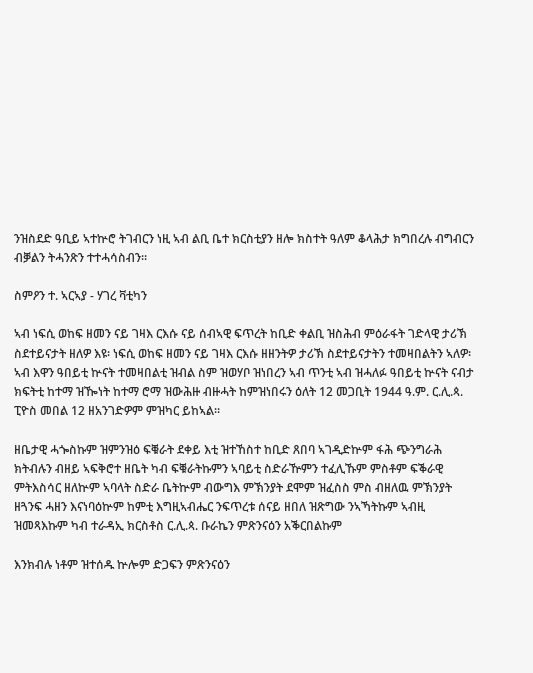ንዝስደድ ዓቢይ ኣተኵሮ ትገብርን ነዚ ኣብ ልቢ ቤተ ክርስቲያን ዘሎ ክስተት ዓለም ቆላሕታ ክግበረሉ ብግብርን ብቓልን ትሓንጽን ተተሓሳስብን።

ስምዖን ተ. ኣርኣያ - ሃገረ ቫቲካን

ኣብ ነፍሲ ወከፍ ዘመን ናይ ገዛእ ርእሱ ናይ ሰብኣዊ ፍጥረት ከቢድ ቀልቢ ዝስሕብ ምዕራፋት ገድላዊ ታሪኽ ስደተይናታት ዘለዎ እዩ፡ ነፍሲ ወከፍ ዘመን ናይ ገዛእ ርእሱ ዘዘንትዎ ታሪኽ ስደተይናታትን ተመዛበልትን ኣለዎ፡ ኣብ እዋን ዓበይቲ ኵናት ተመዛበልቲ ዝብል ስም ዝወሃቦ ዝነበረን ኣብ ጥንቲ ኣብ ዝሓለፉ ዓበይቲ ኵናት ናብታ ክፍትቲ ከተማ ዝዀነት ከተማ ሮማ ዝውሕዙ ብዙሓት ከምዝነበሩን ዕለት 12 መጋቢት 1944 ዓ.ም. ር.ሊ.ጳ. ፒዮስ መበል 12 ዘአንገድዎም ምዝካር ይከኣል።

ዘቤታዊ ሓጐስኩም ዝምንዝዕ ፍቑራት ደቀይ እቲ ዝተኸስተ ከቢድ ጸበባ ኣገዲድኵም ፋሕ ጭንግራሕ ክትብሉን ብዘይ ኣፍቅሮተ ዘቤት ካብ ፍቑራትኩምን ኣባይቲ ስድራዅምን ተፈሊኹም ምስቶም ፍቕራዊ ምትእስሳር ዘለኵም ኣባላት ስድራ ቤትኵም ብውግእ ምኽንያት ደሞም ዝፈስስ ምስ ብዘለዉ ምኽንያት ዘጓንፍ ሓዘን እናነባዕኵም ከምቲ እግዚኣብሔር ንፍጥረቱ ሰናይ ዘበለ ዝጽግው ንኣኻትኩም ኣብዚ ዝመጻእኩም ካብ ተራዳኢ ክርስቶስ ር.ሊ.ጳ. ቡራኬን ምጽንናዕን አቕርበልኩም

እንክብሉ ነቶም ዝተሰዱ ኵሎም ድጋፍን ምጽንናዕን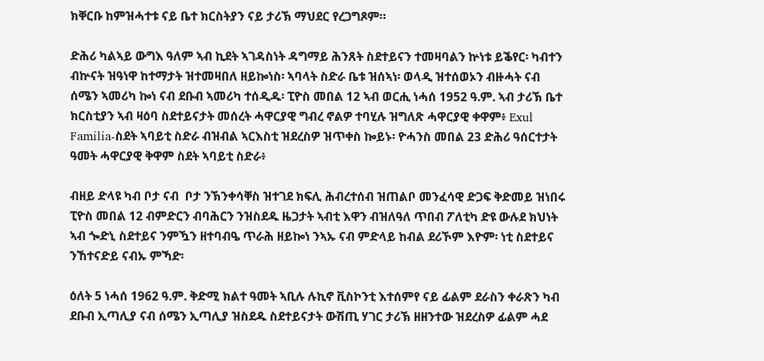ክቐርቡ ከምዝሓተቱ ናይ ቤተ ክርስትያን ናይ ታሪኽ ማህደር የረጋግጾም።

ድሕሪ ካልኣይ ውግእ ዓለም ኣብ ኪደት ኣገዳስነት ዳግማይ ሕንጸት ስደተይናን ተመዛባልን ኵነቱ ይቕየር፡ ካብተን ብኵናት ዝዓነዋ ከተማታት ዝተመዛበለ ዘይኰነስ፡ ኣባላት ስድራ ቤቱ ዝሰኣነ፡ ወላዲ ዝተሰወኦን ብዙሓት ናብ ሰሜን ኣመሪካ ኰነ ናብ ደቡብ ኣመሪካ ተሰዲዱ፡ ፒዮስ መበል 12 ኣብ ወርሒ ነሓሰ 1952 ዓ.ም. ኣብ ታሪኽ ቤተ ክርስቲያን ኣብ ዛዕባ ስደተይናታት መሰረት ሓዋርያዊ ግብረ ኖልዎ ተባሂሉ ዝግለጽ ሓዋርያዊ ቀዋም፥ Exul Familia-ስደት ኣባይቲ ስድራ ብዝብል ኣርእስቲ ዝደረስዎ ዝጥቀስ ኰይኑ፡ ዮሓንስ መበል 23 ድሕሪ ዓሰርተታት ዓመት ሓዋርያዊ ቅዋም ስደት ኣባይቲ ስድራ፥

ብዘይ ድላዩ ካብ ቦታ ናብ  ቦታ ንኽንቀሳቐስ ዝተገደ ክፍሊ ሕብረተሰብ ዝጠልቦ መንፈሳዊ ድጋፍ ቅድመይ ዝነበሩ ፒዮስ መበል 12 ብምድርን ብባሕርን ንዝስደዱ ዜጋታት ኣብቲ እዋን ብዝለዓለ ጥበብ ፖለቲካ ድዩ ውሉደ ክህነት ኣብ ጐድኒ ስደተይና ንምዃን ዘተባብዔ ጥራሕ ዘይኰነ ንኣኡ ናብ ምድላይ ከብል ደሪኾም እዮም፡ ነቲ ስደተይና ንኸተናድይ ናብኡ ምኻድ፡

ዕለት 5 ነሓሰ 1962 ዓ.ም. ቅድሚ ክልተ ዓመት ኣቢሉ ሉኪኖ ቪስኮንቲ እተሰምየ ናይ ፊልም ደራስን ቀራጽን ካብ ደቡብ ኢጣሊያ ናብ ሰሜን ኢጣሊያ ዝስደዱ ስደተይናታት ውሽጢ ሃገር ታሪኽ ዘዘንተው ዝደረስዎ ፊልም ሓደ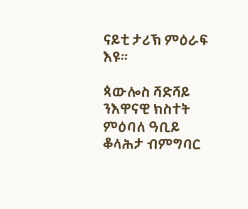ናይቲ ታሪኽ ምዕራፍ እዩ።

ጳውሎስ ሻድሻይ ንእዋናዊ ክስተት ምዕባለ ዓቢይ ቆላሕታ ብምግባር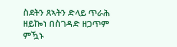ስደትን ጸኣትን ድላይ ጥራሕ ዘይኰነ በስገዳድ ዘጋጥም ምዃኑ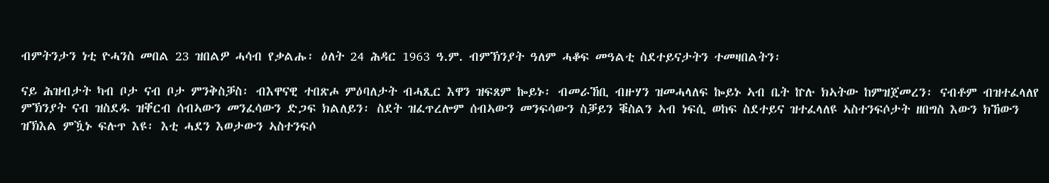ብምትንታን ነቲ ዮሓንስ መበል 23 ዝበልዎ ሓሳብ የቃልሑ፡ ዕለት 24 ሕዳር 1963 ዓ.ም. ብምኽንያት ዓለም ሓቆፍ መዓልቲ ስደተይናታትን ተመዛበልትን፡

ናይ ሕዝብታት ካብ ቦታ ናብ ቦታ ምንቅስቓስ፡ ብእዋናዊ ተበጽሖ ምዕባለታት ብሓጺር እዋን ዝፍጸም ኰይኑ፡ ብመራኸቢ ብዙሃን ዝመሓላለፍ ኰይኑ ኣብ ቤት ኵሉ ክኣትው ከምዝጀመረን፡ ናብቶም ብዝተፈላለየ ምኽንያት ናብ ዝስደዱ ዝቐርብ ሰብኣውን መንፈሳውን ድጋፍ ክልለይን፡ ስደት ዝፈጥረሎም ሰብኣውን መንፍሳውን ስቓይን ቑስልን ኣብ ነፍሲ ወከፍ ስደተይና ዝተፈላለዩ ኣስተንፍሶታት ዘበግስ እውን ክኸውን ዝኽእል ምዃኑ ፍሉጥ እዩ፡ እቲ ሓደን እወታውን ኣስተንፍሶ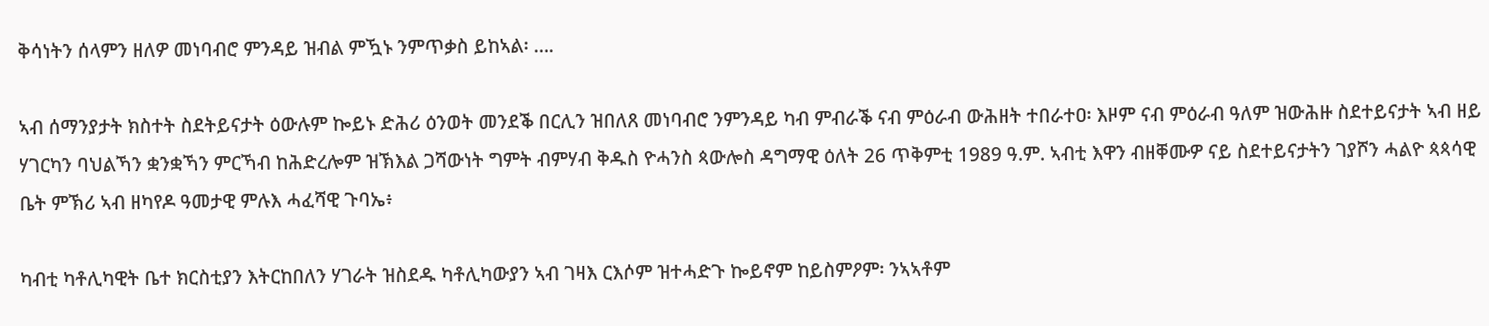ቅሳነትን ሰላምን ዘለዎ መነባብሮ ምንዳይ ዝብል ምዃኑ ንምጥቃስ ይከኣል፡ ….

ኣብ ሰማንያታት ክስተት ስደትይናታት ዕውሉም ኰይኑ ድሕሪ ዕንወት መንደቕ በርሊን ዝበለጸ መነባብሮ ንምንዳይ ካብ ምብራቕ ናብ ምዕራብ ውሕዘት ተበራተዐ፡ እዞም ናብ ምዕራብ ዓለም ዝውሕዙ ስደተይናታት ኣብ ዘይ ሃገርካን ባህልኻን ቋንቋኻን ምርኻብ ከሕድረሎም ዝኽእል ጋሻውነት ግምት ብምሃብ ቅዱስ ዮሓንስ ጳውሎስ ዳግማዊ ዕለት 26 ጥቅምቲ 1989 ዓ.ም. ኣብቲ እዋን ብዘቐሙዎ ናይ ስደተይናታትን ገያሾን ሓልዮ ጳጳሳዊ ቤት ምኽሪ ኣብ ዘካየዶ ዓመታዊ ምሉእ ሓፈሻዊ ጉባኤ፥

ካብቲ ካቶሊካዊት ቤተ ክርስቲያን እትርከበለን ሃገራት ዝስደዱ ካቶሊካውያን ኣብ ገዛእ ርእሶም ዝተሓድጉ ኰይኖም ከይስምዖም፡ ንኣኣቶም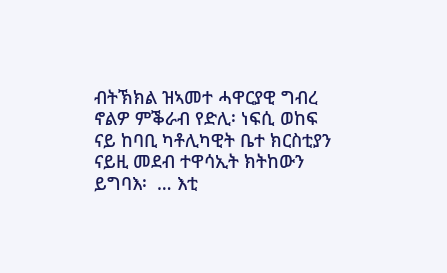ብትኽክል ዝኣመተ ሓዋርያዊ ግብረ ኖልዎ ምቕራብ የድሊ፡ ነፍሲ ወከፍ ናይ ከባቢ ካቶሊካዊት ቤተ ክርስቲያን ናይዚ መደብ ተዋሳኢት ክትከውን ይግባእ፡  … እቲ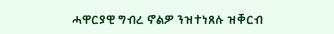ሓዋርያዊ ግብረ ኖልዎ ንዝተነጸሉ ዝቐርብ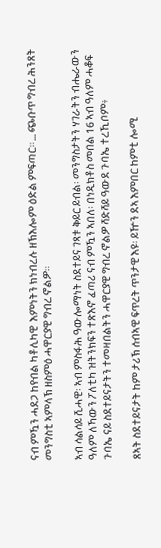ናብ ምዃን ሓደጋ ከየብል ካቶሊካዊ  እምነትን ክነብረሉ ዘኽእሎም ዕድል ምፍጣር። … ጭቡጥ ግብረ ሕንጸት መንግስቲ ኣምላኽ ዘስምዕ ሓዋርያዊ ግብረ ኖልዎ።

ኣብ ሳልሳይ ሺሓዊ፡ ኣብ ምስፋሕ ዓውሎማነት ስደተይና ገጻቱ ቅይር ይብል፡ መንግስታትን ሃገራትን ብሔራውን ዓለም ለኻውን ፖለቲካ ዝትንክፍን ተጽእኖ ፈጣሪ ናብ ምዃን ኣበለ፡ በነዲክቶስ መበል 16 ኣብ ዓለም ሓቆፍ ጉባኤ ናይ ስደተይናታትን ተመዛበልትን ሓዋርያዊ ግብረ ኖልዎ ሻድሻይ ዓውደ ጉባኤ ተረኺቦም፥

ጸኣት ስደተይናታት ከም ታሪኽ ሰብኣዊ ፍጥረት ጥንታዊ እዩ፡ ይዅን ደኣ እምበር ከምቲ ሎሚ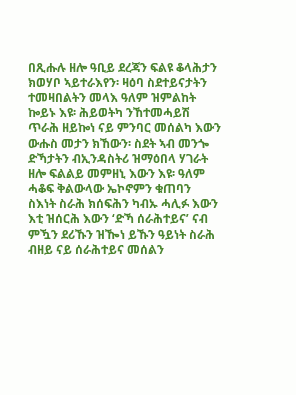በጺሑሉ ዘሎ ዓቢይ ደረጃን ፍልዩ ቆላሕታን ክወሃቦ ኣይተራእየን፡ ዛዕባ ስደተይናታትን ተመዛበልትን መላእ ዓለም ዝምልከት ኰይኑ እዩ፡ ሕይወትካ ንኸተመሓይሽ ጥራሕ ዘይኰነ ናይ ምንባር መሰልካ እውን ውሑስ መታን ክኸውን፡ ስደት ኣብ መንጐ ድኻታትን ብኢንዳስትሪ ዝማዕበላ ሃገራት ዘሎ ፍልልይ መምዘኒ እውን እዩ፡ ዓለም ሓቆፍ ቅልውላው ኤኮኖምን ቁጠባን ስእነት ስራሕ ክሰፍሕን ካብኡ ሓሊፉ እውን እቲ ዝሰርሕ እውን ‘ድኻ ሰራሕተይና’ ናብ ምዃን ደሪኹን ዝዀነ ይኹን ዓይነት ስራሕ ብዘይ ናይ ሰራሕተይና መሰልን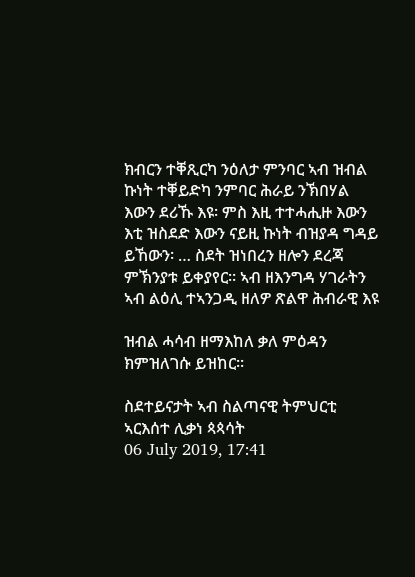ክብርን ተቐጺርካ ንዕለታ ምንባር ኣብ ዝብል ኩነት ተቐይድካ ንምባር ሕራይ ንኽበሃል እውን ደሪኹ እዩ፡ ምስ እዚ ተተሓሒዙ እውን እቲ ዝስደድ እውን ናይዚ ኩነት ብዝያዳ ግዳይ ይኸውን፡ … ስደት ዝነበረን ዘሎን ደረጃ ምኽንያቱ ይቀያየር። ኣብ ዘእንግዳ ሃገራትን ኣብ ልዕሊ ተኣንጋዲ ዘለዎ ጽልዋ ሕብራዊ እዩ

ዝብል ሓሳብ ዘማእከለ ቃለ ምዕዳን ክምዝለገሱ ይዝከር።

ስደተይናታት ኣብ ስልጣናዊ ትምህርቲ ኣርእሰተ ሊቃነ ጳጳሳት
06 July 2019, 17:41